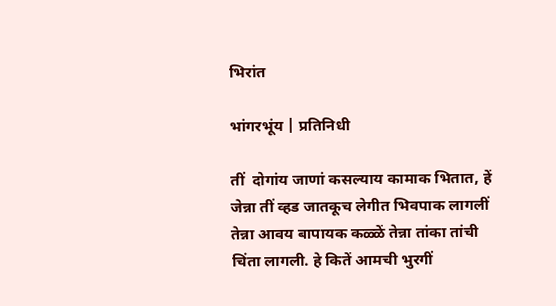भिरांत

भांगरभूंय | प्रतिनिधी

तीं  दोगांय जाणां कसल्याय कामाक भितात, हें जेन्ना तीं व्हड जातकूच लेगीत भिवपाक लागलीं तेन्ना आवय बापायक कळ्ळें तेन्ना तांका तांची चिंता लागली. हे कितें आमची भुरगीं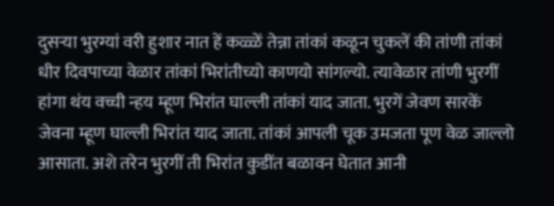दुसऱ्या भुरग्यां वरी हुशार नात हें कळ्ळें तेन्ना तांकां कळून चुकलें की तांणी तांकां धीर दिवपाच्या वेळार तांकां भिरांतीच्यो काणयो सांगल्यो. त्यावेळार तांणी भुरगीं हांगा थंय वच्ची न्हय म्हूण भिरांत घाल्ली तांकां याद जाता. भुरगें जेवण सारकें जेवना म्हूण घाल्ली भिरांत याद जाता. तांकां आपली चूक उमजता पूण वेळ जाल्लो आसाता. अशे तरेन भुरगीं ती भिरांत कुडींत बळावन घेतात आनी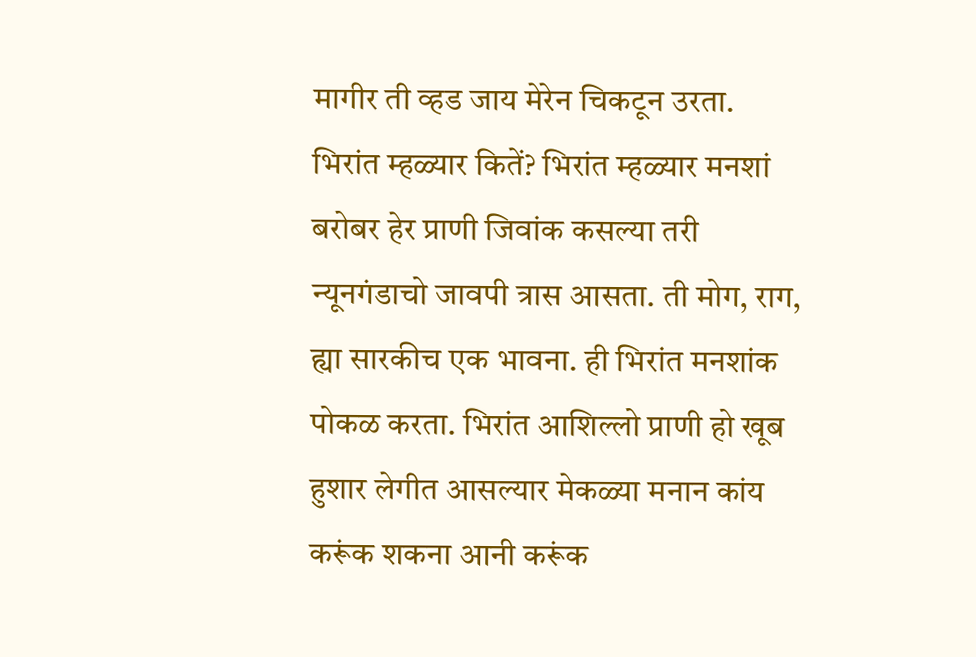मागीर ती व्हड जाय मेरेन चिकटून उरता.
भिरांत म्हळ्यार कितें? भिरांत म्हळ्यार मनशां बरोबर हेर प्राणी जिवांक कसल्या तरी न्यूनगंडाचो जावपी त्रास आसता. ती मोग, राग, ह्या सारकीच एक भावना. ही भिरांत मनशांक पोकळ करता. भिरांत आशिल्लो प्राणी हो खूब हुशार लेगीत आसल्यार मेकळ्या मनान कांय करूंक शकना आनी करूंक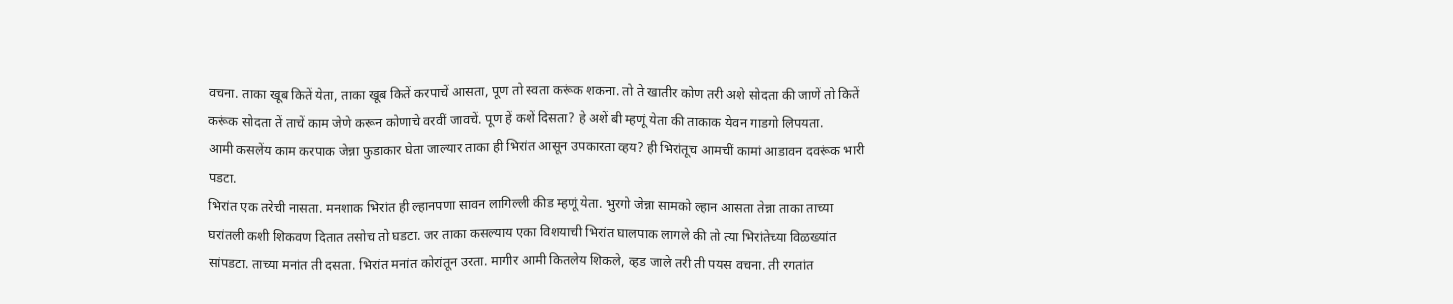वचना. ताका खूब कितें येता, ताका खूब कितें करपाचें आसता, पूण तो स्वता करूंक शकना. तो ते खातीर कोण तरी अशे सोदता की जाणें तो कितें करूंक सोदता तें ताचें काम जेणे करून कोणाचे वरवीं जावचें. पूण हें कशें दिसता? हे अशें बी म्हणूं येता की ताकाक येवन गाडगो लिपयता.
आमी कसलेंय काम करपाक जेन्ना फुडाकार घेता जाल्यार ताका ही भिरांत आसून उपकारता व्हय? ही भिरांतूच आमचीं कामां आडावन दवरूंक भारी पडटा.
भिरांत एक तरेची नासता. मनशाक भिरांत ही ल्हानपणा सावन लागिल्ली कीड म्हणूं येता. भुरगो जेन्ना सामको ल्हान आसता तेन्ना ताका ताच्या घरांतली कशी शिकवण दितात तसोच तो घडटा. जर ताका कसल्याय एका विशयाची भिरांत घालपाक लागले की तो त्या भिरांतेच्या विळख्यांत सांपडटा. ताच्या मनांत ती दसता. भिरांत मनांत कोरांतून उरता. मागीर आमी कितलेय शिकले, व्हड जाले तरी ती पयस वचना. ती रगतांत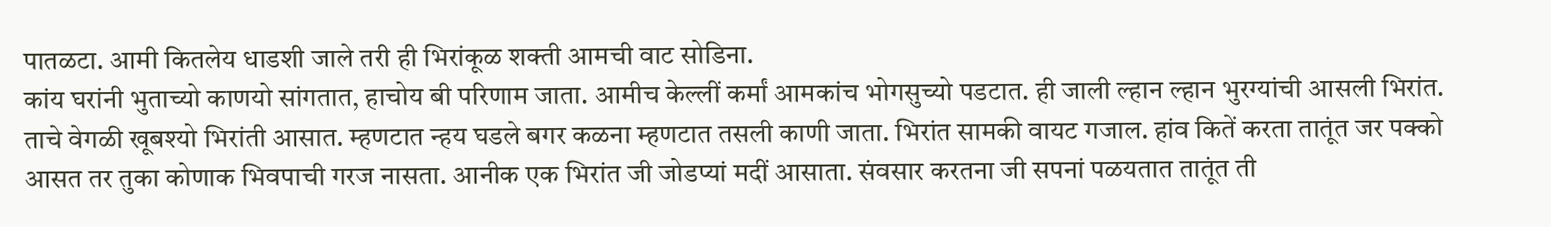पातळटा. आमी कितलेय धाडशी जाले तरी ही भिरांकूळ शक्ती आमची वाट सोडिना.
कांय घरांनी भुताच्यो काणयो सांगतात, हाचोय बी परिणाम जाता. आमीच केल्लीं कर्मां आमकांच भोगसुच्यो पडटात. ही जाली ल्हान ल्हान भुरग्यांची आसली भिरांत. ताचे वेगळी खूबश्यो भिरांती आसात. म्हणटात न्हय घडले बगर कळना म्हणटात तसली काणी जाता. भिरांत सामकी वायट गजाल. हांव कितें करता तातूंत जर पक्को आसत तर तुका कोणाक भिवपाची गरज नासता. आनीक एक भिरांत जी जोडप्यां मदीं आसाता. संवसार करतना जी सपनां पळयतात तातूंत ती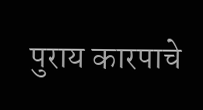पुराय कारपाचे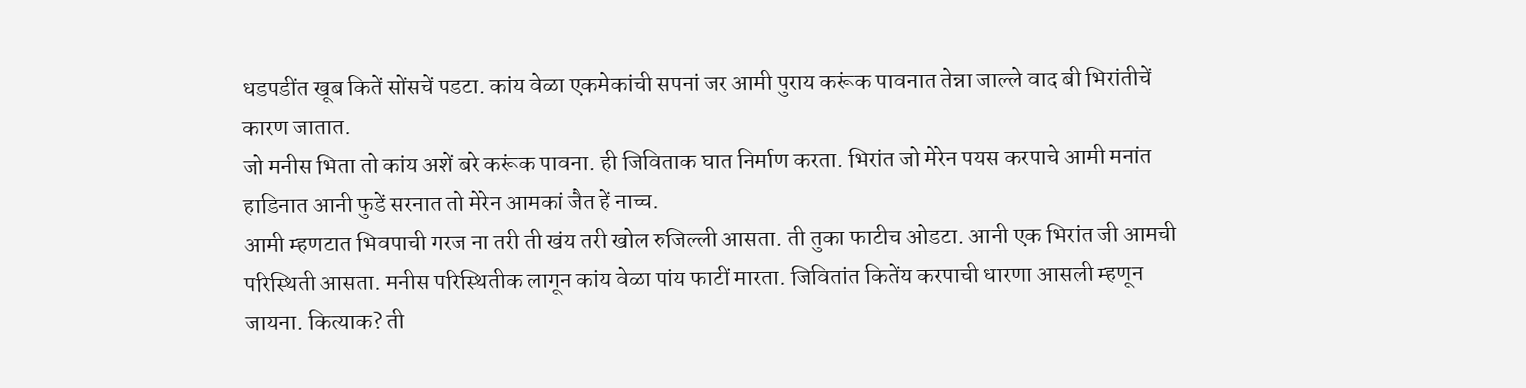धडपडींत खूब कितें सोंसचें पडटा. कांय वेळा एकमेकांची सपनां जर आमी पुराय करूंक पावनात तेन्ना जाल्ले वाद बी भिरांतीचें कारण जातात.
जो मनीस भिता तो कांय अशें बरे करूंक पावना. ही जिविताक घात निर्माण करता. भिरांत जो मेरेन पयस करपाचे आमी मनांत हाडिनात आनी फुडें सरनात तो मेरेन आमकां जैत हें नाच्च.
आमी म्हणटात भिवपाची गरज ना तरी ती खंय तरी खोल रुजिल्ली आसता. ती तुका फाटीच ओडटा. आनी एक भिरांत जी आमची परिस्थिती आसता. मनीस परिस्थितीक लागून कांय वेळा पांय फाटीं मारता. जिवितांत कितेंय करपाची धारणा आसली म्हणून जायना. कित्याक? ती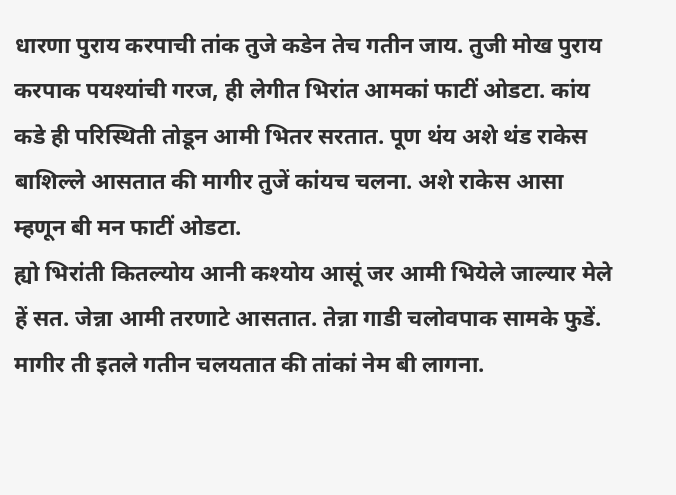धारणा पुराय करपाची तांक तुजे कडेन तेच गतीन जाय. तुजी मोख पुराय करपाक पयश्यांची गरज, ही लेगीत भिरांत आमकां फाटीं ओडटा. कांय कडे ही परिस्थिती तोडून आमी भितर सरतात. पूण थंय अशे थंड राकेस बाशिल्ले आसतात की मागीर तुजें कांयच चलना. अशे राकेस आसा म्हणून बी मन फाटीं ओडटा.
ह्यो भिरांती कितल्योय आनी कश्योय आसूं जर आमी भियेले जाल्यार मेले हें सत. जेन्ना आमी तरणाटे आसतात. तेन्ना गाडी चलोवपाक सामके फुडें. मागीर ती इतले गतीन चलयतात की तांकां नेम बी लागना.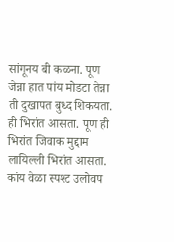सांगूनय बी कळना. पूण जेन्ना हात पांय मोडटा तेन्ना ती दुखापत बुध्द शिकयता. ही भिरांत आसता. पूण ही भिरांत जिवाक मुद्दाम लायिल्ली भिरांत आसता.
कांय वेळा स्पश्ट उलोवप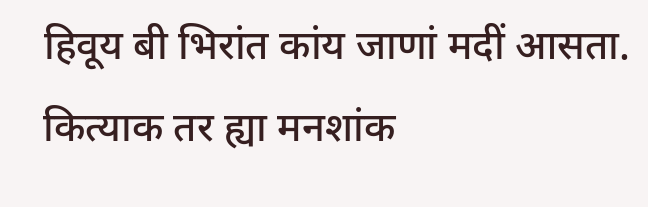हिवूय बी भिरांत कांय जाणां मदीं आसता. कित्याक तर ह्या मनशांक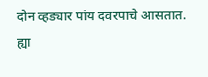दोन व्हड्यार पांय दवरपाचे आसतात. ह्या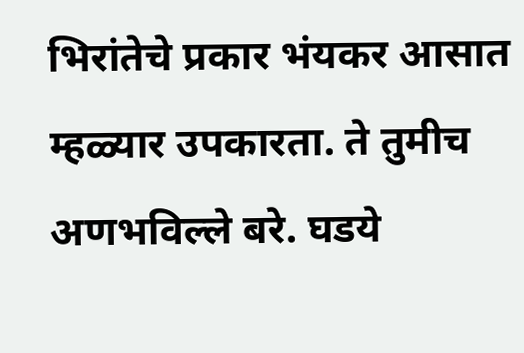भिरांतेचे प्रकार भंयकर आसात म्हळ्यार उपकारता. ते तुमीच अणभविल्ले बरे. घडये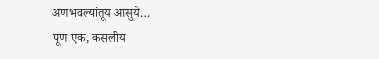अणभवल्यांतूय आसुये…
पूण एक, कसलीय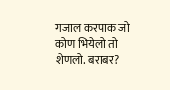गजाल करपाक जो कोण भियेलो तो शेणलो. बराबर?